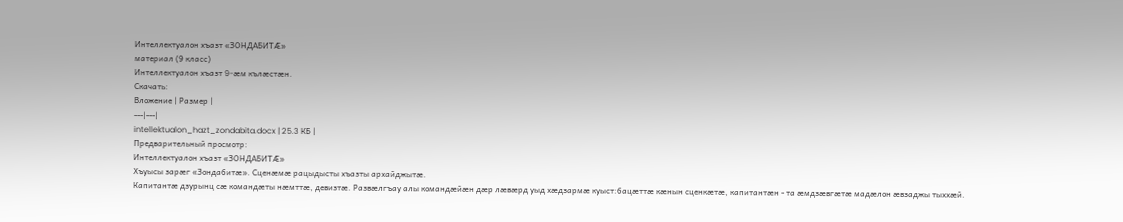Интеллектуалон хъазт «ЗОНДАБИТÆ»
материал (9 класс)
Интеллектуалон хъазт 9-æм кълæстæн.
Скачать:
Вложение | Размер |
---|---|
intellektualon_hazt_zondabita.docx | 25.3 КБ |
Предварительный просмотр:
Интеллектуалон хъазт «ЗОНДАБИТÆ»
Хъуысы зарæг «Зондабитæ». Сценæмæ рацыдысты хъазты архайджытæ.
Капитантæ дзурынц сæ командæты нæмттæ, девизтæ. Развæлгъау алы командæйæн дæр лæвæрд уыд хæдзармæ куыст:бацæттæ кæнын сценкæтæ, капитантæн - та æмдзæвгæтæ мадæлон æвзаджы тыххæй.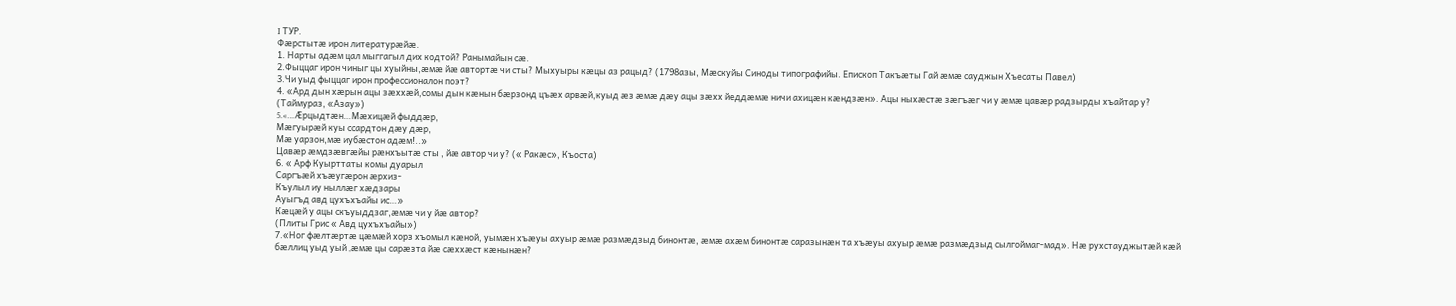I ТУР.
Фæрстытæ ирон литературæйæ.
1. Нарты адæм цал мыггагыл дих кодтой? Ранымайын сæ.
2.Фыццаг ирон чиныг цы хуыйны,æмæ йæ автортæ чи сты? Мыхуыры кæцы аз рацыд? (1798азы, Мæскуйы Синоды типографийы. Епископ Такъæты Гай æмæ сауджын Хъесаты Павел)
3.Чи уыд фыццаг ирон профессионалон поэт?
4. «Ард дын хæрын ацы зæххæй,сомы дын кæнын бæрзонд цъæх арвæй,куыд æз æмæ дæу ацы зæхх йеддæмæ ничи ахицæн кæндзæн». Ацы ныхæстæ зæгъæг чи у æмæ цавæр радзырды хъайтар у? (Таймураз, «Азау»)
5.«…Æрцыдтæн…Мæхицæй фыддæр,
Мæгуырæй куы ссардтон дæу дæр,
Мæ уарзон,мæ иубæстон адæм!..»
Цавæр æмдзæвгæйы рæнхъытæ сты , йæ автор чи у? (« Ракæс», Къоста)
6. « Арф Куырттаты комы дуарыл
Саргъæй хъæугæрон æрхиз-
Къулыл иу ныллæг хæдзары
Ауыгъд авд цухъхъайы ис…»
Кæцæй у ацы скъуыддзаг,æмæ чи у йæ автор?
(Плиты Грис « Авд цухъхъайы»)
7.«Ног фæлтæртæ цæмæй хорз хъомыл кæной, уымæн хъæуы ахуыр æмæ размæдзыд бинонтæ, æмæ ахæм бинонтæ саразынæн та хъæуы ахуыр æмæ размæдзыд сылгоймаг-мад». Нæ рухстауджытæй кæй бæллиц уыд уый ,æмæ цы сарæзта йæ сæххæст кæнынæн?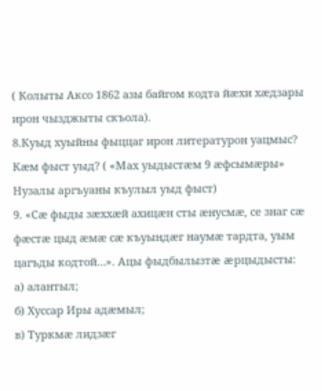( Колыты Аксо 1862 азы байгом кодта йæхи хæдзары ирон чызджыты скъола).
8.Куыд хуыйны фыццаг ирон литературон уацмыс? Кæм фыст уыд? ( «Мах уыдыстæм 9 æфсымæры» Нузалы аргъуаны къулыл уыд фыст)
9. «Сæ фыды зæххæй ахицæн сты æнусмæ, се знаг сæ фæстæ цыд æмæ сæ къуындæг наумæ тардта, уым цагъды кодтой…». Ацы фыдбылызтæ æрцыдысты:
а) алантыл;
б) Хуссар Иры адæмыл;
в) Туркмæ лидзæг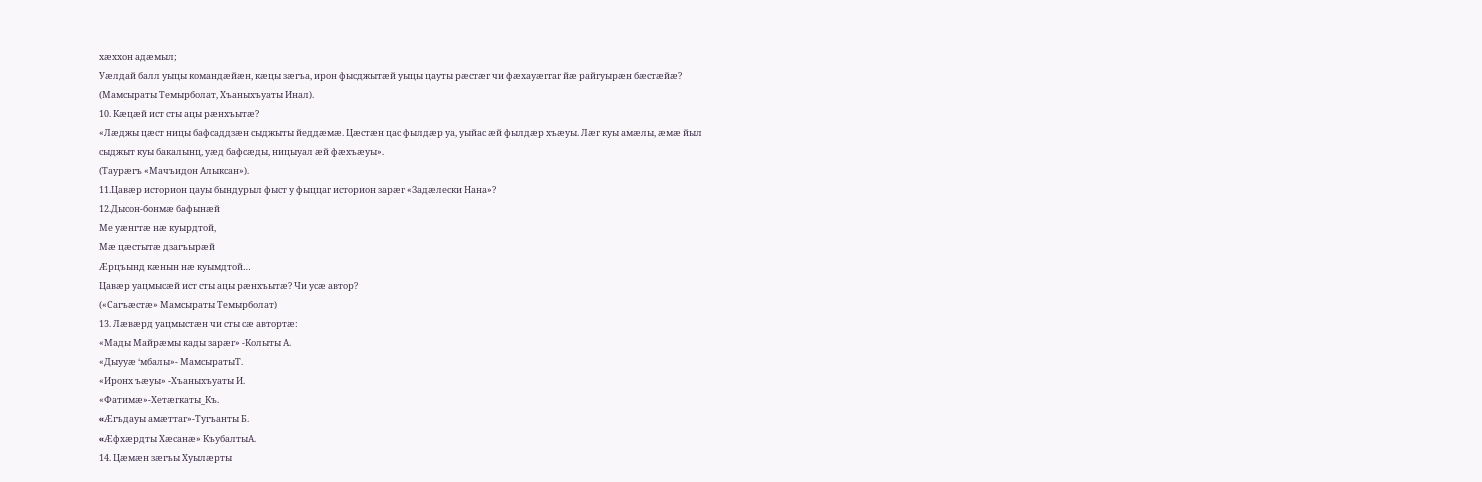хæххон адæмыл;
Уæлдай балл уыцы командæйæн, кæцы зæгъа, ирон фысджытæй уыцы цауты рæстæг чи фæхауæггаг йæ райгуырæн бæстæйæ?
(Мамсыраты Темырболат, Хъаныхъуаты Инал).
10. Кæцæй ист сты ацы рæнхъытæ?
«Лæджы цæст ницы бафсаддзæн сыджыты йеддæмæ. Цæстæн цас фылдæр уа, уыйас æй фылдæр хъæуы. Лæг куы амæлы, æмæ йыл сыджыт куы бакалынц, уæд бафсæды, ницыуал æй фæхъæуы».
(Таурæгъ «Мачъидон Алыксан»).
11.Цавæр историон цауы бындурыл фыст у фыццаг историон зарæг «Задæлески Нана»?
12.Дысон-бонмæ бафынæй
Ме уæнгтæ нæ куырдтой,
Мæ цæстытæ дзагъырæй
Æрцъынд кæнын нæ куымдтой…
Цавæр уацмысæй ист сты ацы рæнхъытæ? Чи усæ автор?
(«Сагъæстæ» Мамсыраты Темырболат)
13. Лæвæрд уацмыстæн чи сты сæ автортæ:
«Мады Майрæмы кады зарæг» -Колыты А.
«Дыууæ ‘мбалы»- МамсыратыТ.
«Иронх ъæуы» -Хъаныхъуаты И.
«Фатимæ»-Хетæгкаты_Къ.
«Æгъдауы амæттаг»-Тугъанты Б.
«Æфхæрдты Хæсанæ» КъубалтыА.
14. Цæмæн зæгъы Хуылæрты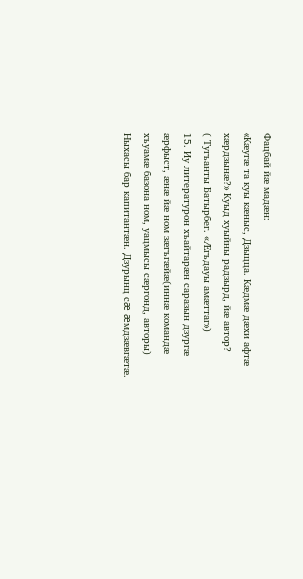Фацбай йæ мадæн:
«Кæугæ та куы кæныс, Дзыцца. Кæдмæ дæхи афтæ хæрдзынæ?» Куыд хуыйны радзырд, йæ автор?
( Тугъанты Батырбег. «Æгъдауы амæттаг»)
15. Иу литературон хъайтарæн саразын дзургæ æрфыст, æнæ йæ ном зæгъгæйæ(иннæ командæ хъуамæ базона ном, уацмысы сæргонд, авторы)
Ныхасы бар капитантæн. Дзурынц сæ æмдзæвгæтæ.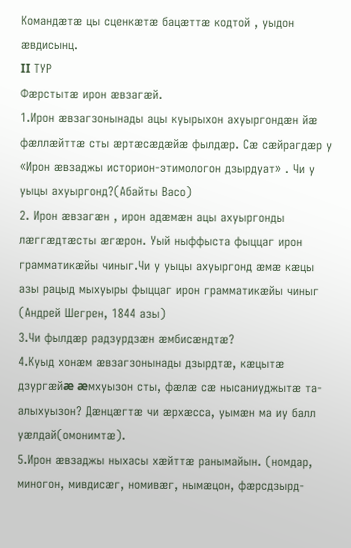Командæтæ цы сценкæтæ бацæттæ кодтой , уыдон æвдисынц.
II ТУР
Фæрстытæ ирон æвзагæй.
1.Ирон æвзагзонынады ацы куырыхон ахуыргондæн йæ фæллæйттæ сты æртæсæдæйæ фылдæр. Сæ сæйрагдæр у «Ирон æвзаджы историон-этимологон дзырдуат» . Чи у уыцы ахуыргонд?(Абайты Васо)
2. Ирон æвзагæн , ирон адæмæн ацы ахуыргонды лæггæдтæсты æгæрон. Уый ныффыста фыццаг ирон грамматикæйы чиныг.Чи у уыцы ахуыргонд æмæ кæцы азы рацыд мыхуыры фыццаг ирон грамматикæйы чиныг (Андрей Шегрен, 1844 азы)
3.Чи фылдæр радзурдзæн æмбисæндтæ?
4.Куыд хонæм æвзагзонынады дзырдтæ, кæцытæ дзургæйæ æмхуызон сты, фæлæ сæ нысаниуджытæ та-алыхуызон? Дæнцæгтæ чи æрхæсса, уымæн ма иу балл уæлдай(омонимтæ).
5.Ирон æвзаджы ныхасы хæйттæ ранымайын. (номдар, миногон, мивдисæг, номивæг, нымæцон, фæрсдзырд-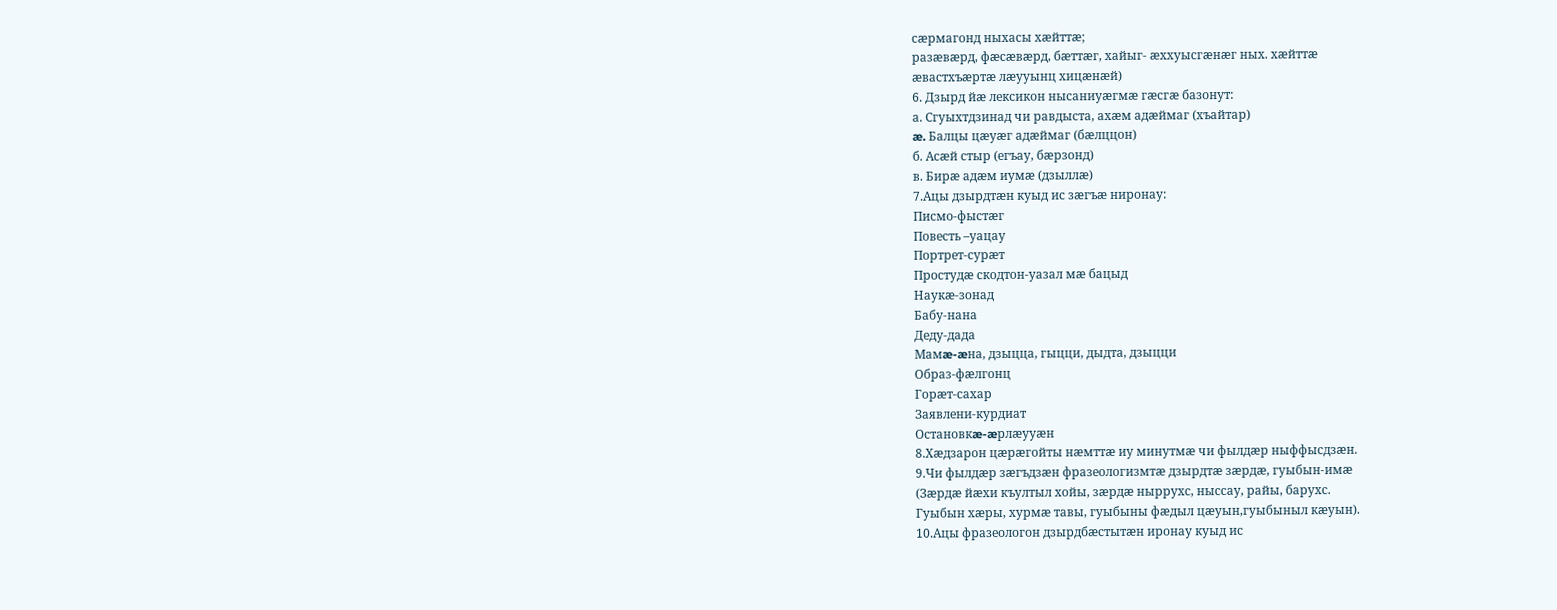сæрмагонд ныхасы хæйттæ;
разæвæрд, фæсæвæрд, бæттæг, хайыг- æххуысгæнæг ных. хæйттæ
æвастхъæртæ лæууынц хицæнæй)
6. Дзырд йæ лексикон нысаниуæгмæ гæсгæ базонут:
а. Сгуыхтдзинад чи равдыста, ахæм адæймаг (хъайтар)
æ. Балцы цæуæг адæймаг (бæлццон)
б. Асæй стыр (егъау, бæрзонд)
в. Бирæ адæм иумæ (дзыллæ)
7.Ацы дзырдтæн куыд ис зæгъæ ниронау:
Писмо-фыстæг
Повесть –уацау
Портрет-сурæт
Простудæ скодтон-уазал мæ бацыд
Наукæ-зонад
Бабу-нана
Деду-дада
Мамæ-æна, дзыцца, гыцци, дыдта, дзыцци
Образ-фæлгонц
Горæт-сахар
Заявлени-курдиат
Остановкæ-æрлæууæн
8.Хæдзарон цæрæгойты нæмттæ иу минутмæ чи фылдæр ныффысдзæн.
9.Чи фылдæр зæгъдзæн фразеологизмтæ дзырдтæ зæрдæ, гуыбын-имæ
(Зæрдæ йæхи къултыл хойы, зæрдæ ныррухс, ныссау, райы, барухс.
Гуыбын хæры, хурмæ тавы, гуыбыны фæдыл цæуын,гуыбыныл кæуын).
10.Ацы фразеологон дзырдбæстытæн иронау куыд ис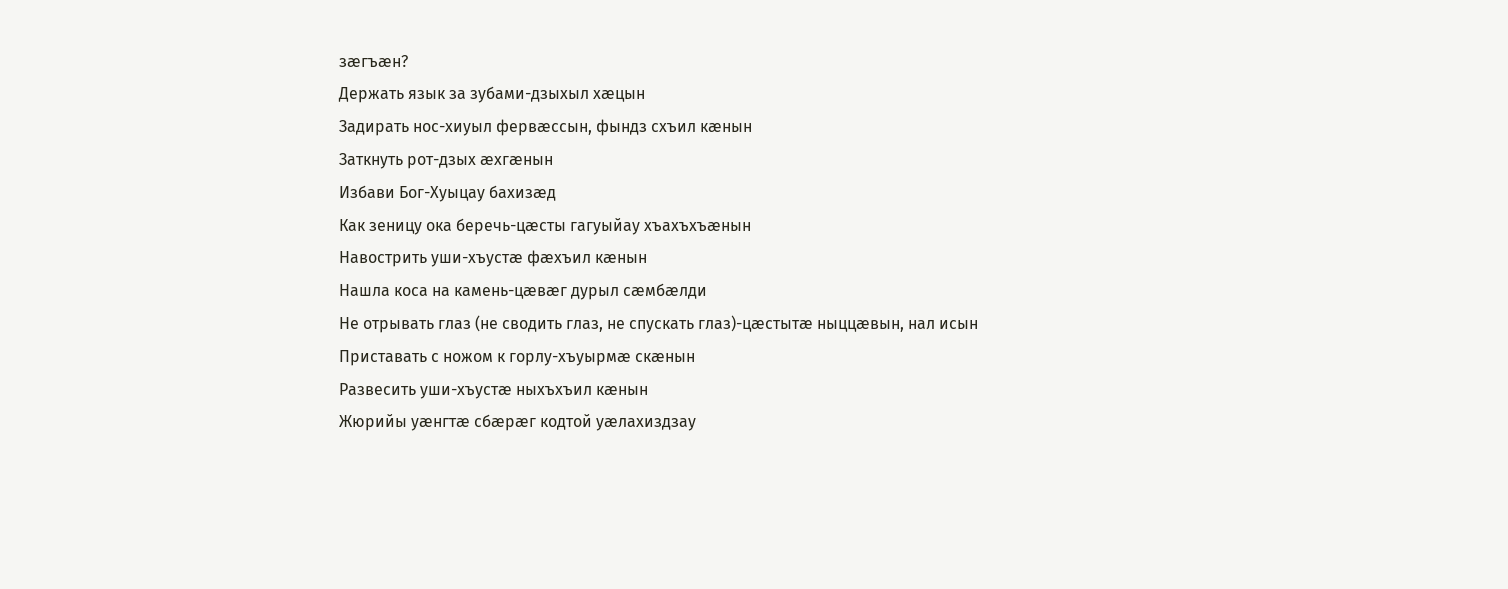зæгъæн?
Держать язык за зубами-дзыхыл хæцын
Задирать нос-хиуыл фервæссын, фындз схъил кæнын
Заткнуть рот-дзых æхгæнын
Избави Бог-Хуыцау бахизæд
Как зеницу ока беречь-цæсты гагуыйау хъахъхъæнын
Навострить уши-хъустæ фæхъил кæнын
Нашла коса на камень-цæвæг дурыл сæмбæлди
Не отрывать глаз (не сводить глаз, не спускать глаз)-цæстытæ ныццæвын, нал исын
Приставать с ножом к горлу-хъуырмæ скæнын
Развесить уши-хъустæ ныхъхъил кæнын
Жюрийы уæнгтæ сбæрæг кодтой уæлахиздзау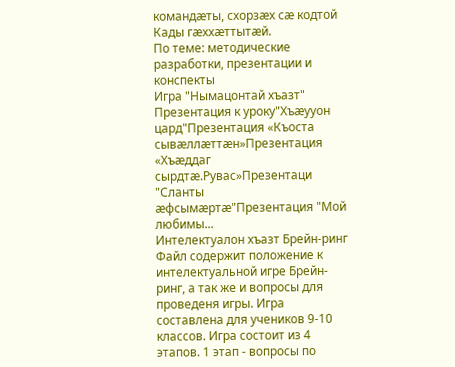командæты, схорзæх сæ кодтой Кады гæххæттытæй.
По теме: методические разработки, презентации и конспекты
Игра "Нымацонтай хъазт"
Презентация к уроку"Хъæууон цард"Презентация «Къоста сывæллæттæн»Презентация «Хъæддаг сырдтæ.Рувас»Презентаци "Сланты æфсымæртæ"Презентация "Мой любимы...
Интелектуалон хъазт Брейн-ринг
Файл содержит положение к интелектуальной игре Брейн-ринг, а так же и вопросы для проведеня игры. Игра составлена для учеников 9-10 классов. Игра состоит из 4 этапов. 1 этап - вопросы по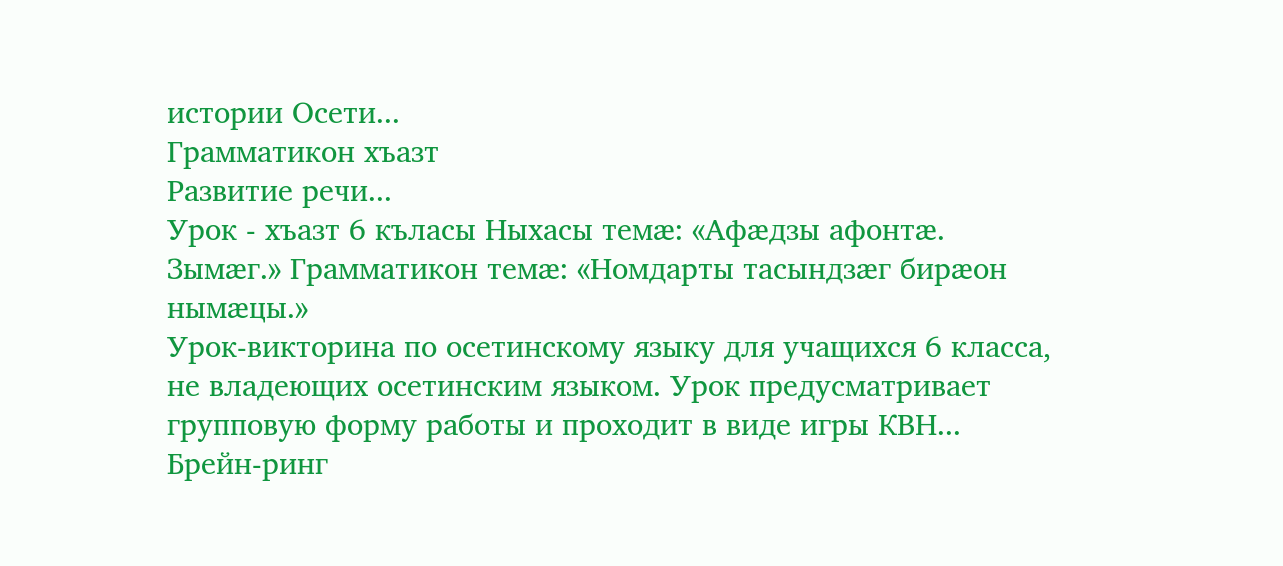истории Осети...
Грамматикон хъазт
Развитие речи...
Урок - хъазт 6 къласы Ныхасы темæ: «Афæдзы афонтæ. Зымæг.» Грамматикон темæ: «Номдарты тасындзæг бирæон нымæцы.»
Урок-викторина по осетинскому языку для учащихся 6 класса, не владеющих осетинским языком. Урок предусматривает групповую форму работы и проходит в виде игры КВН...
Брейн-ринг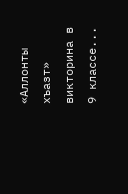«Аллонты хъазт»
викторина в 9 классе...